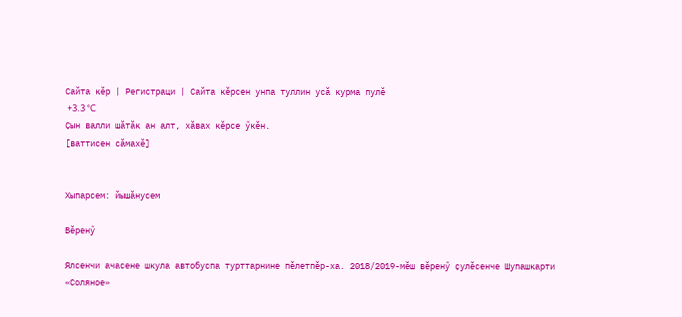Сайта кӗр | Регистраци | Сайта кӗрсен унпа туллин усӑ курма пулӗ
 +3.3 °C
Ҫын валли шӑтӑк ан алт, хӑвах кӗрсе ӳкӗн.
[ваттисен сӑмахӗ]


Хыпарсем: йышӑнусем

Вӗренӳ

Ялсенчи ачасене шкула автобуспа турттарнине пӗлетпӗр-ха. 2018/2019-мӗш вӗренӳ ҫулӗсенче Шупашкарти «Соляное»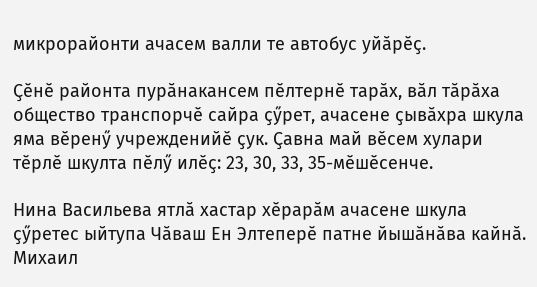микрорайонти ачасем валли те автобус уйӑрӗҫ.

Ҫӗнӗ районта пурӑнакансем пӗлтернӗ тарӑх, вӑл тӑрӑха общество транспорчӗ сайра ҫӳрет, ачасене ҫывӑхра шкула яма вӗренӳ учрежденийӗ ҫук. Ҫавна май вӗсем хулари тӗрлӗ шкулта пӗлӳ илӗҫ: 23, 30, 33, 35-мӗшӗсенче.

Нина Васильева ятлӑ хастар хӗрарӑм ачасене шкула ҫӳретес ыйтупа Чӑваш Ен Элтеперӗ патне йышӑнӑва кайнӑ. Михаил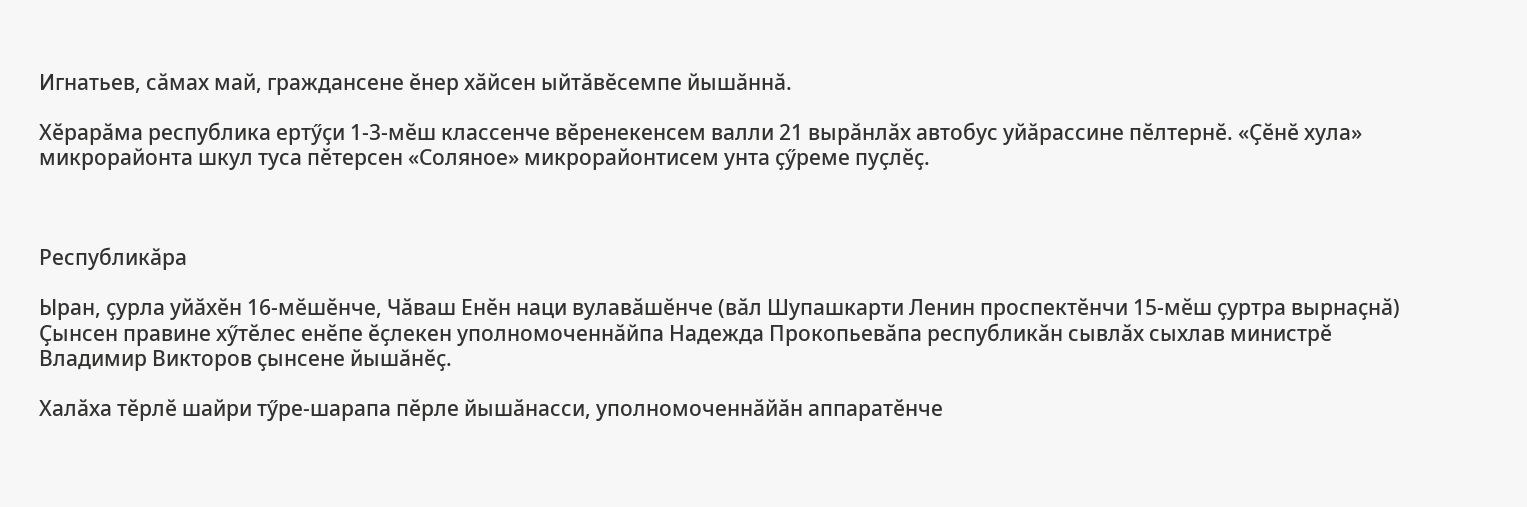Игнатьев, сӑмах май, граждансене ӗнер хӑйсен ыйтӑвӗсемпе йышӑннӑ.

Хӗрарӑма республика ертӳҫи 1-3-мӗш классенче вӗренекенсем валли 21 вырӑнлӑх автобус уйӑрассине пӗлтернӗ. «Ҫӗнӗ хула» микрорайонта шкул туса пӗтерсен «Соляное» микрорайонтисем унта ҫӳреме пуҫлӗҫ.



Республикӑра

Ыран, ҫурла уйӑхӗн 16-мӗшӗнче, Чӑваш Енӗн наци вулавӑшӗнче (вӑл Шупашкарти Ленин проспектӗнчи 15-мӗш ҫуртра вырнаҫнӑ) Ҫынсен правине хӳтӗлес енӗпе ӗҫлекен уполномоченнӑйпа Надежда Прокопьевӑпа республикӑн сывлӑх сыхлав министрӗ Владимир Викторов ҫынсене йышӑнӗҫ.

Халӑха тӗрлӗ шайри тӳре-шарапа пӗрле йышӑнасси, уполномоченнӑйӑн аппаратӗнче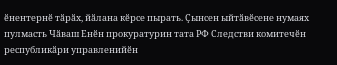ӗнентернӗ тӑрӑх, йӑлана кӗрсе пырать. Ҫынсен ыйтӑвӗсене нумаях пулмасть Чӑваш Енӗн прокуратурин тата РФ Следстви комитечӗн республикӑри управленийӗн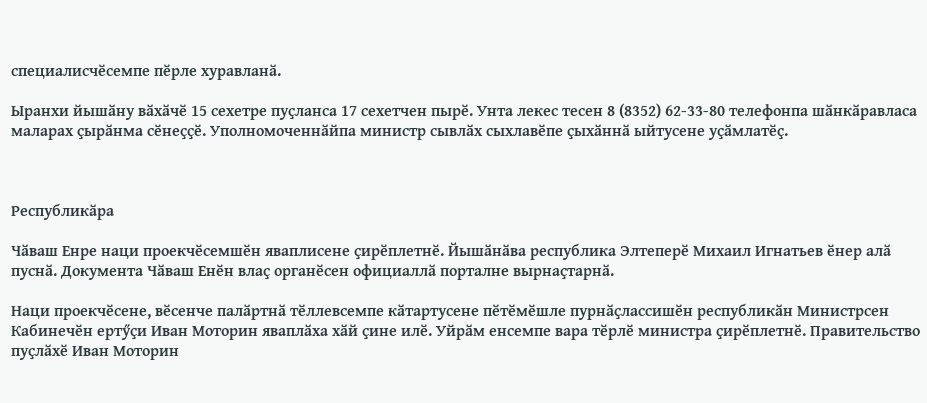специалисчӗсемпе пӗрле хуравланӑ.

Ыранхи йышӑну вӑхӑчӗ 15 сехетре пуҫланса 17 сехетчен пырӗ. Унта лекес тесен 8 (8352) 62-33-80 телефонпа шӑнкӑравласа маларах ҫырӑнма сӗнеҫҫӗ. Уполномоченнӑйпа министр сывлӑх сыхлавӗпе ҫыхӑннӑ ыйтусене уҫӑмлатӗҫ.



Республикӑра

Чӑваш Енре наци проекчӗсемшӗн яваплисене ҫирӗплетнӗ. Йышӑнӑва республика Элтеперӗ Михаил Игнатьев ӗнер алӑ пуснӑ. Документа Чӑваш Енӗн влаҫ органӗсен официаллӑ порталне вырнаҫтарнӑ.

Наци проекчӗсене, вӗсенче палӑртнӑ тӗллевсемпе кӑтартусене пӗтӗмӗшле пурнӑҫлассишӗн республикӑн Министрсен Кабинечӗн ертӳҫи Иван Моторин яваплӑха хӑй ҫине илӗ. Уйрӑм енсемпе вара тӗрлӗ министра ҫирӗплетнӗ. Правительство пуҫлӑхӗ Иван Моторин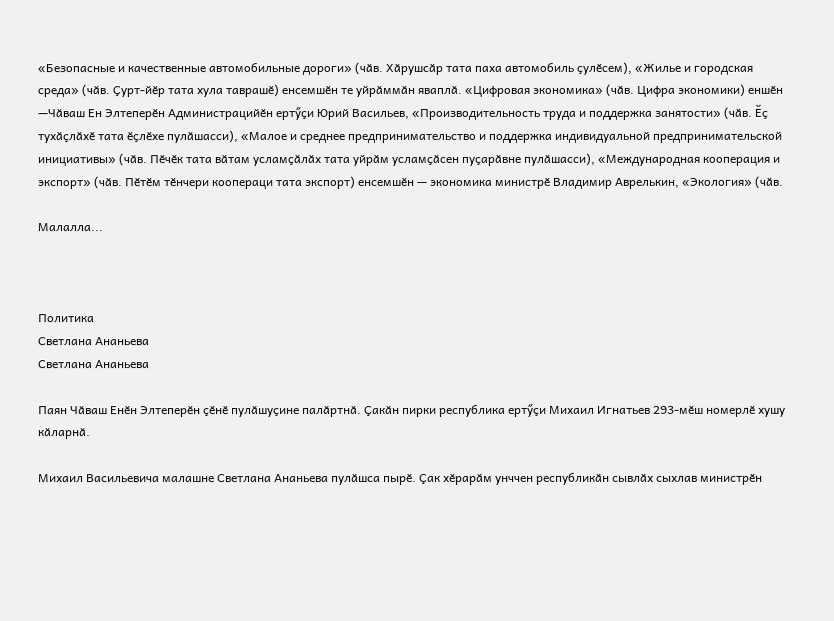«Безопасные и качественные автомобильные дороги» (чӑв. Хӑрушсӑр тата паха автомобиль ҫулӗсем), «Жилье и городская среда» (чӑв. Ҫурт-йӗр тата хула таврашӗ) енсемшӗн те уйрӑммӑн яваплӑ. «Цифровая экономика» (чӑв. Цифра экономики) еншӗн —Чӑваш Ен Элтеперӗн Администрацийӗн ертӳҫи Юрий Васильев, «Производительность труда и поддержка занятости» (чӑв. Ӗҫ тухӑҫлӑхӗ тата ӗҫлӗхе пулӑшасси), «Малое и среднее предпринимательство и поддержка индивидуальной предпринимательской инициативы» (чӑв. Пӗчӗк тата вӑтам усламҫӑлӑх тата уйрӑм усламҫӑсен пуҫарӑвне пулӑшасси), «Международная кооперация и экспорт» (чӑв. Пӗтӗм тӗнчери коопераци тата экспорт) енсемшӗн — экономика министрӗ Владимир Аврелькин, «Экология» (чӑв.

Малалла...



Политика
Светлана Ананьева
Светлана Ананьева

Паян Чӑваш Енӗн Элтеперӗн ҫӗнӗ пулӑшуҫине палӑртнӑ. Ҫакӑн пирки республика ертӳҫи Михаил Игнатьев 293-мӗш номерлӗ хушу кӑларнӑ.

Михаил Васильевича малашне Светлана Ананьева пулӑшса пырӗ. Ҫак хӗрарӑм унччен республикӑн сывлӑх сыхлав министрӗн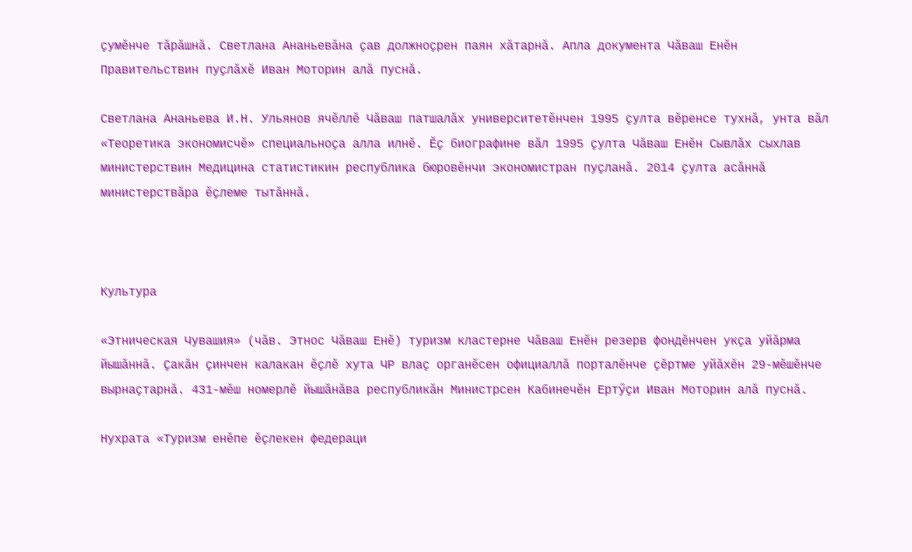ҫумӗнче тӑрӑшнӑ. Светлана Ананьевӑна ҫав должноҫрен паян хӑтарнӑ. Апла документа Чӑваш Енӗн Правительствин пуҫлӑхӗ Иван Моторин алӑ пуснӑ.

Светлана Ананьева И.Н. Ульянов ячӗллӗ Чӑваш патшалӑх университетӗнчен 1995 ҫулта вӗренсе тухнӑ, унта вӑл «Теоретика экономисчӗ» специальноҫа алла илнӗ. Ӗҫ биографине вӑл 1995 ҫулта Чӑваш Енӗн Сывлӑх сыхлав министерствин Медицина статистикин республика бюровӗнчи экономистран пуҫланӑ. 2014 ҫулта асӑннӑ министерствӑра ӗҫлеме тытӑннӑ.



Культура

«Этническая Чувашия» (чӑв. Этнос Чӑваш Енӗ) туризм кластерне Чӑваш Енӗн резерв фондӗнчен укҫа уйӑрма йышӑннӑ. Ҫакӑн ҫинчен калакан ӗҫлӗ хута ЧР влаҫ органӗсен официаллӑ порталӗнче ҫӗртме уйӑхӗн 29-мӗшӗнче вырнаҫтарнӑ. 431-мӗш номерлӗ йышӑнӑва республикӑн Министрсен Кабинечӗн Ертӳҫи Иван Моторин алӑ пуснӑ.

Нухрата «Туризм енӗпе ӗҫлекен федераци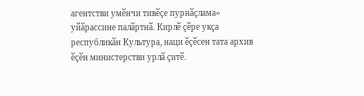агентстви умӗнчи тивӗҫе пурнӑҫлама» уйӑрассине палӑртнӑ. Кирлӗ ҫӗре укҫа республикӑн Культура, наци ӗҫӗсен тата архив ӗҫӗн министерстви урлӑ ҫитӗ.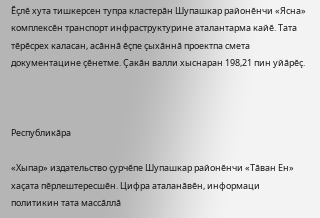Ӗҫлӗ хута тишкерсен тупра кластерӑн Шупашкар районӗнчи «Ясна» комплексӗн транспорт инфраструктурине аталантарма кайӗ. Тата тӗрӗсрех каласан, асӑннӑ ӗҫпе ҫыхӑннӑ проектпа смета документацине ҫӗнетме. Ҫакӑн валли хыснаран 198,21 пин уйӑрӗҫ.



Республикӑра

«Хыпар» издательство ҫурчӗпе Шупашкар районӗнчи «Тӑван Ен» хаҫата пӗрлештересшӗн. Цифра аталанӑвӗн, информаци политикин тата массӑллӑ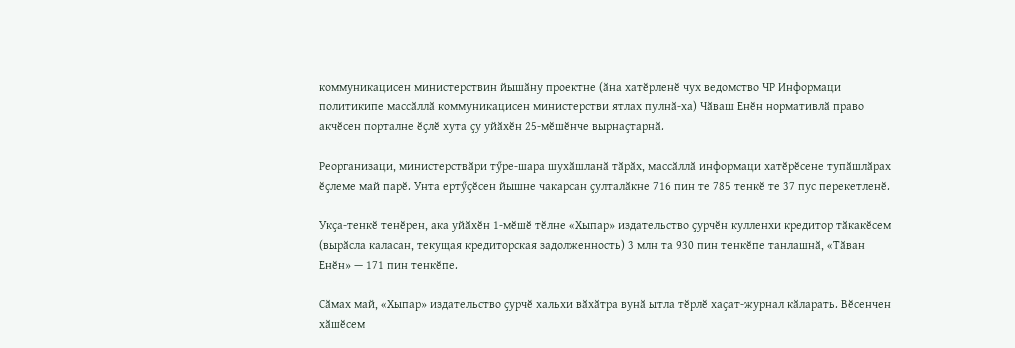коммуникацисен министерствин йышӑну проектне (ӑна хатӗрленӗ чух ведомство ЧР Информаци политикипе массӑллӑ коммуникацисен министерстви ятлах пулнӑ-ха) Чӑваш Енӗн нормативлӑ право акчӗсен порталне ӗҫлӗ хута ҫу уйӑхӗн 25-мӗшӗнче вырнаҫтарнӑ.

Реорганизаци, министерствӑри тӳре-шара шухӑшланӑ тӑрӑх, массӑллӑ информаци хатӗрӗсене тупӑшлӑрах ӗҫлеме май парӗ. Унта ертӳҫӗсен йышне чакарсан ҫулталӑкне 716 пин те 785 тенкӗ те 37 пус перекетленӗ.

Укҫа-тенкӗ тенӗрен, ака уйӑхӗн 1-мӗшӗ тӗлне «Хыпар» издательство ҫурчӗн кулленхи кредитор тӑкакӗсем (вырӑсла каласан, текущая кредиторская задолженность) 3 млн та 930 пин тенкӗпе танлашнӑ, «Тӑван Енӗн» — 171 пин тенкӗпе.

Сӑмах май, «Хыпар» издательство ҫурчӗ хальхи вӑхӑтра вунӑ ытла тӗрлӗ хаҫат-журнал кӑларать. Вӗсенчен хӑшӗсем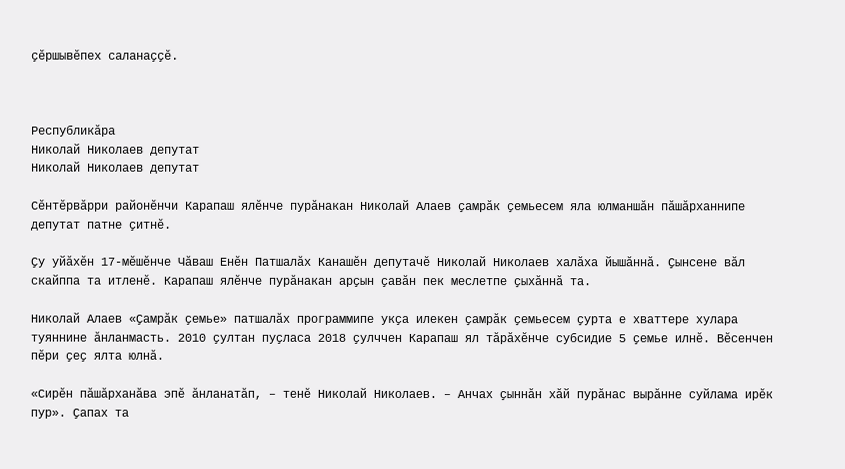ҫӗршывӗпех саланаҫҫӗ.



Республикӑра
Николай Николаев депутат
Николай Николаев депутат

Сӗнтӗрвӑрри районӗнчи Карапаш ялӗнче пурӑнакан Николай Алаев ҫамрӑк ҫемьесем яла юлманшӑн пӑшӑрханнипе депутат патне ҫитнӗ.

Ҫу уйӑхӗн 17-мӗшӗнче Чӑваш Енӗн Патшалӑх Канашӗн депутачӗ Николай Николаев халӑха йышӑннӑ. Ҫынсене вӑл скайппа та итленӗ. Карапаш ялӗнче пурӑнакан арҫын ҫавӑн пек меслетпе ҫыхӑннӑ та.

Николай Алаев «Ҫамрӑк ҫемье» патшалӑх программипе укҫа илекен ҫамрӑк ҫемьесем ҫурта е хваттере хулара туяннине ӑнланмасть. 2010 ҫултан пуҫласа 2018 ҫулччен Карапаш ял тӑрӑхӗнче субсидие 5 ҫемье илнӗ. Вӗсенчен пӗри ҫеҫ ялта юлнӑ.

«Сирӗн пӑшӑрханӑва эпӗ ӑнланатӑп, – тенӗ Николай Николаев. – Анчах ҫыннӑн хӑй пурӑнас вырӑнне суйлама ирӗк пур». Ҫапах та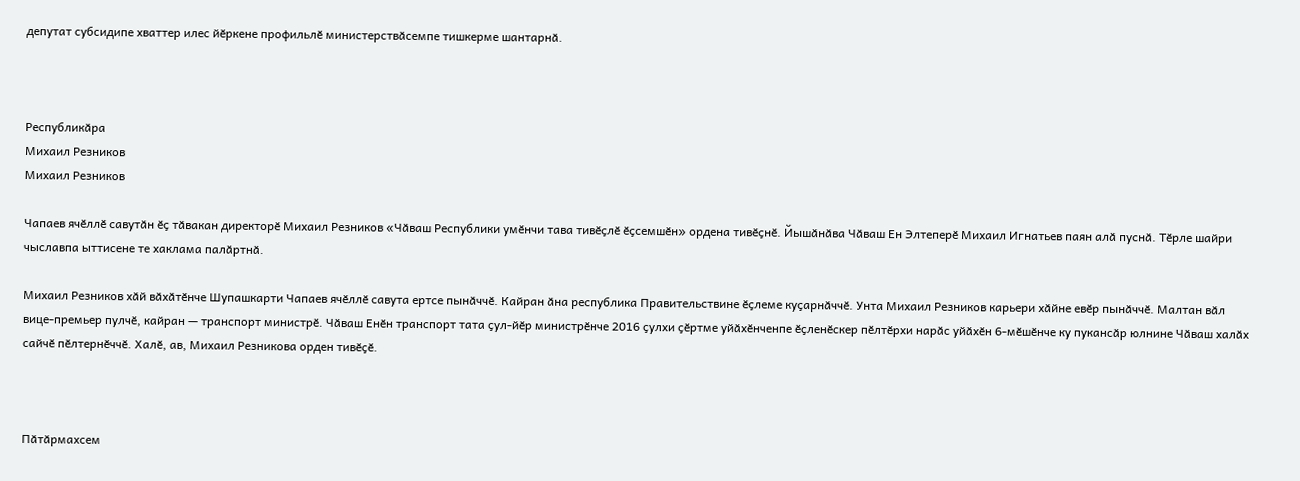депутат субсидипе хваттер илес йӗркене профильлӗ министерствӑсемпе тишкерме шантарнӑ.



Республикӑра
Михаил Резников
Михаил Резников

Чапаев ячӗллӗ савутӑн ӗҫ тӑвакан директорӗ Михаил Резников «Чӑваш Республики умӗнчи тава тивӗҫлӗ ӗҫсемшӗн» ордена тивӗҫнӗ. Йышӑнӑва Чӑваш Ен Элтеперӗ Михаил Игнатьев паян алӑ пуснӑ. Тӗрле шайри чыславпа ыттисене те хаклама палӑртнӑ.

Михаил Резников хӑй вӑхӑтӗнче Шупашкарти Чапаев ячӗллӗ савута ертсе пынӑччӗ. Кайран ӑна республика Правительствине ӗҫлеме куҫарнӑччӗ. Унта Михаил Резников карьери хӑйне евӗр пынӑччӗ. Малтан вӑл вице-премьер пулчӗ, кайран — транспорт министрӗ. Чӑваш Енӗн транспорт тата ҫул-йӗр министрӗнче 2016 ҫулхи ҫӗртме уйӑхӗнченпе ӗҫленӗскер пӗлтӗрхи нарӑс уйӑхӗн 6-мӗшӗнче ку пукансӑр юлнине Чӑваш халӑх сайчӗ пӗлтернӗччӗ. Халӗ, ав, Михаил Резникова орден тивӗҫӗ.



Пӑтӑрмахсем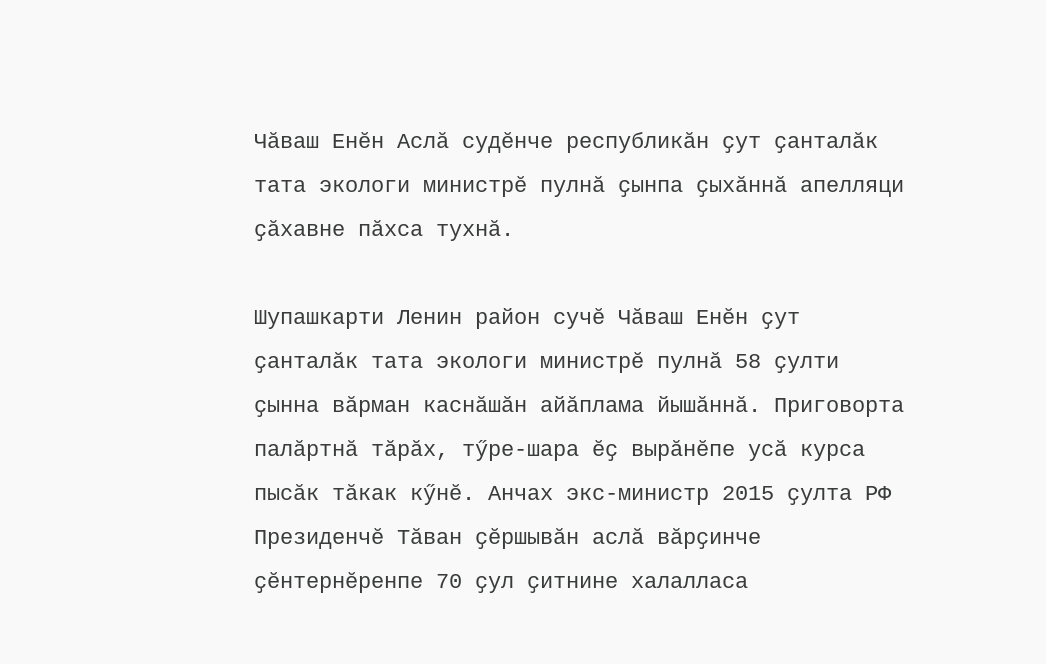Чӑваш Енӗн Аслӑ судӗнче республикӑн ҫут ҫанталӑк тата экологи министрӗ пулнӑ ҫынпа ҫыхӑннӑ апелляци ҫӑхавне пӑхса тухнӑ.

Шупашкарти Ленин район сучӗ Чӑваш Енӗн ҫут ҫанталӑк тата экологи министрӗ пулнӑ 58 ҫулти ҫынна вӑрман каснӑшӑн айӑплама йышӑннӑ. Приговорта палӑртнӑ тӑрӑх, тӳре-шара ӗҫ вырӑнӗпе усӑ курса пысӑк тӑкак кӳнӗ. Анчах экс-министр 2015 ҫулта РФ Президенчӗ Тӑван ҫӗршывӑн аслӑ вӑрҫинче ҫӗнтернӗренпе 70 ҫул ҫитнине халалласа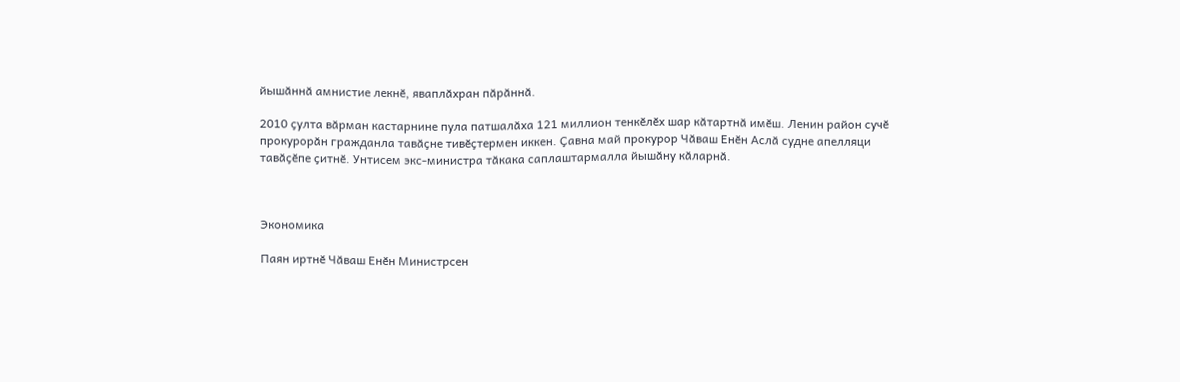йышӑннӑ амнистие лекнӗ, яваплӑхран пӑрӑннӑ.

2010 ҫулта вӑрман кастарнине пула патшалӑха 121 миллион тенкӗлӗх шар кӑтартнӑ имӗш. Ленин район сучӗ прокурорӑн гражданла тавӑҫне тивӗҫтермен иккен. Ҫавна май прокурор Чӑваш Енӗн Аслӑ судне апелляци тавӑҫӗпе ҫитнӗ. Унтисем экс-министра тӑкака саплаштармалла йышӑну кӑларнӑ.



Экономика

Паян иртнӗ Чӑваш Енӗн Министрсен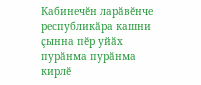Кабинечӗн ларӑвӗнче республикӑра кашни ҫынна пӗр уйӑх пурӑнма пурӑнма кирлӗ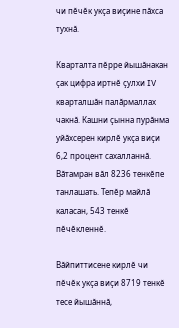чи пӗчӗк укҫа виҫине пӑхса тухнӑ.

Кварталта пӗрре йышӑнакан ҫак цифра иртнӗ ҫулхи IV кварталшӑн палӑрмаллах чакнӑ. Кашни ҫынна пурӑнма уйӑхсерен кирлӗ укҫа виҫи 6,2 процент сахалланнӑ. Вӑтамран вӑл 8236 тенкӗпе танлашать. Тепӗр майлӑ каласан, 543 тенкӗ пӗчӗкленнӗ.

Вӑйпиттисене кирлӗ чи пӗчӗк укҫа виҫи 8719 тенкӗ тесе йышӑннӑ,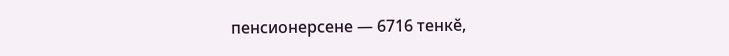пенсионерсене — 6716 тенкӗ,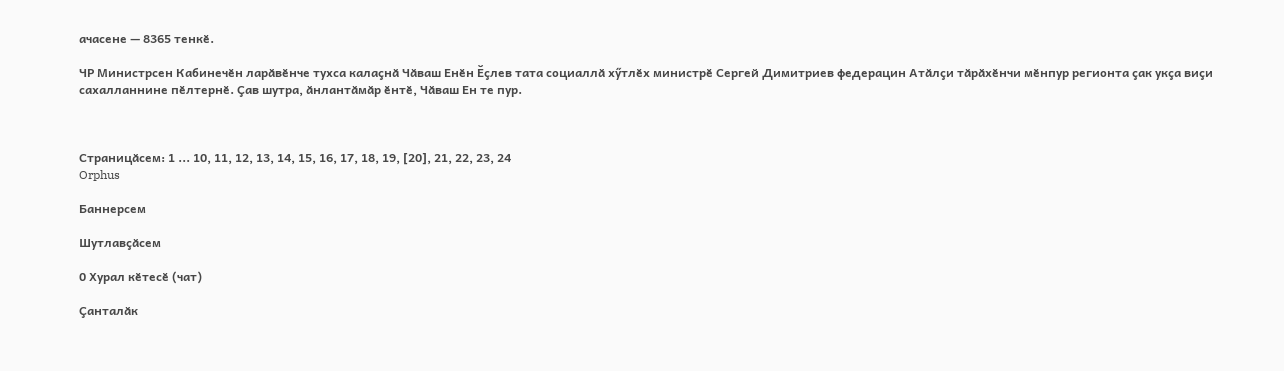ачасене — 8365 тенкӗ.

ЧР Министрсен Кабинечӗн ларӑвӗнче тухса калаҫнӑ Чӑваш Енӗн Ӗҫлев тата социаллӑ хӳтлӗх министрӗ Сергей Димитриев федерацин Атӑлҫи тӑрӑхӗнчи мӗнпур регионта ҫак укҫа виҫи сахалланнине пӗлтернӗ. Ҫав шутра, ӑнлантӑмӑр ӗнтӗ, Чӑваш Ен те пур.



Страницӑсем: 1 ... 10, 11, 12, 13, 14, 15, 16, 17, 18, 19, [20], 21, 22, 23, 24
Orphus

Баннерсем

Шутлавҫӑсем

0 Хурал кӗтесӗ (чат)

Ҫанталӑк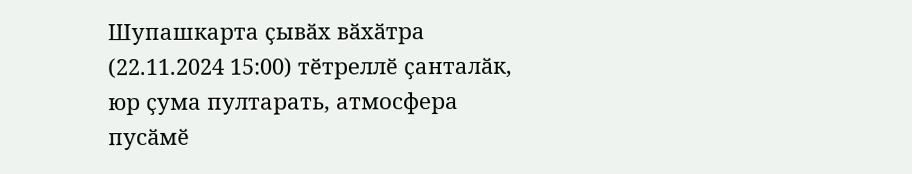Шупашкарта ҫывӑх вӑхӑтра (22.11.2024 15:00) тӗтреллӗ ҫанталӑк, юр ҫума пултарать, атмосфера пусӑмӗ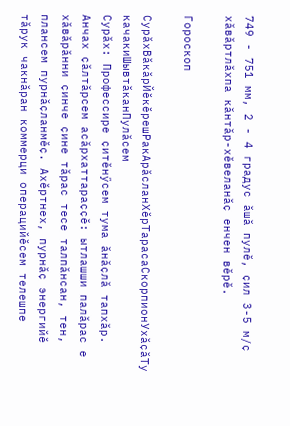749 - 751 мм, 2 - 4 градус ӑшӑ пулӗ, ҫил 3-5 м/ҫ хӑвӑртлӑхпа кӑнтӑр-хӗвеланӑҫ енчен вӗрӗ.

Гороскоп

СурӑхВӑкӑрЙӗкӗрешРакАрӑсланХӗрТарасаСкорпионУхӑҫӑТу качакиШывтӑканПулӑсем
Сурӑх: Профессире ҫитӗнӳсем тума ӑнӑҫлӑ тапхӑр. Анчах ҫӑлтӑрсем асӑрхаттараҫҫӗ: ытлашши палӑрас е хӑвӑрӑнни ҫинче ҫине тӑрас тесе талпӑнсан, тен, плансем пурнӑҫланмӗҫ. Ахӗртнех, пурнӑҫ энергийӗ тӑрук чакнӑран коммерци операцийӗсем телешпе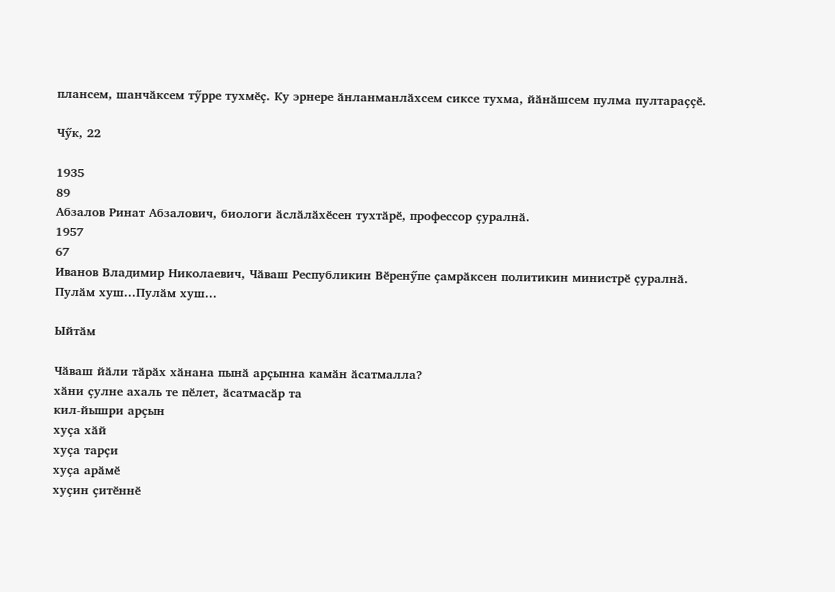плансем, шанчӑксем тӳрре тухмӗҫ. Ку эрнере ӑнланманлӑхсем сиксе тухма, йӑнӑшсем пулма пултараҫҫӗ.

Чӳк, 22

1935
89
Абзалов Ринат Абзалович, биологи ӑслӑлӑхӗсен тухтӑрӗ, профессор ҫуралнӑ.
1957
67
Иванов Владимир Николаевич, Чӑваш Республикин Вӗренӳпе ҫамрӑксен политикин министрӗ ҫуралнӑ.
Пулӑм хуш...Пулӑм хуш...

Ыйтӑм

Чӑваш йӑли тӑрӑх хӑнана пынӑ арҫынна камӑн ӑсатмалла?
хӑни ҫулне ахаль те пӗлет, ӑсатмасӑр та
кил-йышри арҫын
хуҫа хӑй
хуҫа тарҫи
хуҫа арӑмӗ
хуҫин ҫитӗннӗ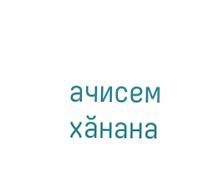ачисем
хӑнана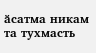ӑсатма никам та тухмасть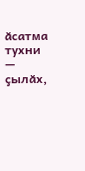ӑсатма тухни — ҫылӑх,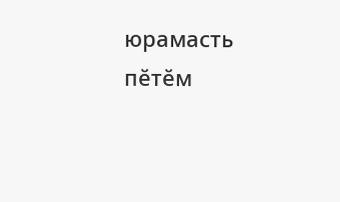юрамасть
пӗтӗм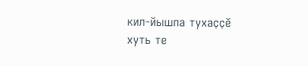кил-йышпа тухаҫҫӗ
хуть те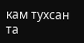кам тухсан та